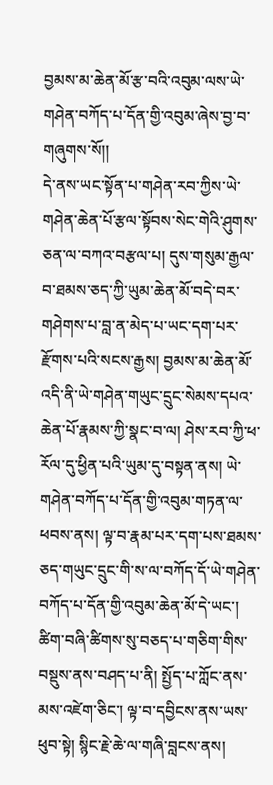བྱམས་མ་ཆེན་མོ་རྩ་བའི་འབུམ་ལས་ཡེ་གཤེན་བཀོད་པ་དོན་གྱི་འབུམ་ཞེས་བྱ་བ་གཞུགས་སོ།།
དེ་ནས་ཡང་སྟོན་པ་གཤེན་རབ་ཀྱིས་ཡེ་གཤེན་ཆེན་པོ་རྩལ་སྟོབས་སེང་གེའི་ཤུགས་ཅན་ལ་བཀའ་བརྩལ་པ། དུས་གསུམ་རྒྱལ་བ་ཐམས་ཅད་ཀྱི་ཡུམ་ཆེན་མོ་བདེ་བར་གཤེགས་པ་བླ་ན་མེད་པ་ཡང་དག་པར་རྫོགས་པའི་སངས་རྒྱས། བྱམས་མ་ཆེན་མོ་འདི་ནི་ཡེ་གཤེན་གཡུང་དྲུང་སེམས་དཔའ་ཆེན་པོ་རྣམས་ཀྱི་སྣང་བ་ལ། ཤེས་རབ་ཀྱི་ཕ་རོལ་དུ་ཕྱིན་པའི་ཡུམ་དུ་བསྟན་ནས། ཡེ་གཤེན་བཀོད་པ་དོན་གྱི་འབུམ་གཏན་ལ་ཕབས་ནས། ལྟ་བ་རྣམ་པར་དག་པས་ཐམས་ཅད་གཡུང་དྲུང་གི་ས་ལ་བཀོད་དོ་ཡེ་གཤེན་བཀོད་པ་དོན་གྱི་འབུམ་ཆེན་མོ་དེ་ཡང་། ཚིག་བཞི་ཚིགས་སུ་བཅད་པ་གཅིག་གིས་བསྡུས་ནས་བཤད་པ་ནི། སྤྱོད་པ་ཀློང་ནས་མས་འཛེག་ཅིང་། ལྟ་བ་དབྱིངས་ནས་ཡས་ཕུབ་སྟེ། སྙིང་རྗེ་ཆེ་ལ་གཞི་བླངས་ནས།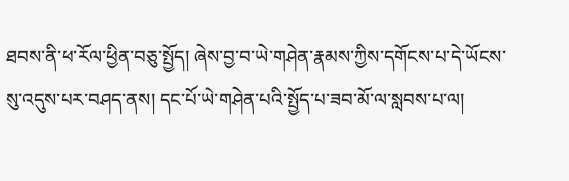ཐབས་ནི་ཕ་རོལ་ཕྱིན་བཅུ་སྤྱོད། ཞེས་བྱ་བ་ཡེ་གཤེན་རྣམས་ཀྱིས་དགོངས་པ་དེ་ཡོངས་སུ་འདུས་པར་བཤད་ནས། དང་པོ་ཡེ་གཤེན་པའི་སྤྱོད་པ་ཟབ་མོ་ལ་སླབས་པ་ལ།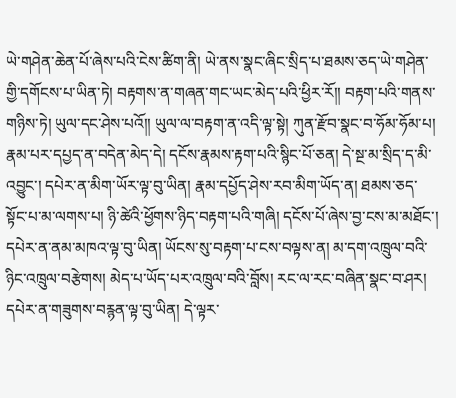ཡེ་གཤེན་ཆེན་པོ་ཞེས་པའི་ངེས་ཚིག་ནི། ཡེ་ནས་སྣང་ཞིང་སྲིད་པ་ཐམས་ཅད་ཡེ་གཤེན་གྱི་དགོངས་པ་ཡིན་ཏེ། བརྟགས་ན་གཞན་གང་ཡང་མེད་པའི་ཕྱིར་རོ།། བརྟག་པའི་གནས་གཉིས་ཏེ། ཡུལ་དང་ཤེས་པའོ།། ཡུལ་ལ་བརྟག་ན་འདི་ལྟ་སྟེ། ཀུན་རྫོབ་སྣང་བ་ཧོམ་ཧོམ་པ། རྣམ་པར་དཔྱད་ན་བདེན་མེད་དེ། དངོས་རྣམས་རྟག་པའི་སྙིང་པོ་ཅན། དེ་སྔ་མ་སྲིད་ད་མི་འབྱུང་། དཔེར་ན་མིག་ཡོར་ལྟ་བུ་ཡིན། རྣམ་དཔྱོད་ཤེས་རབ་མིག་ཡོད་ན། ཐམས་ཅད་སྟོང་པ་མ་ལགས་པ། ཉི་ཚེའི་ཕྱོགས་ཉིད་བརྟག་པའི་གཞི། དངོས་པོ་ཞེས་བྱ་ངས་མ་མཐོང་། དཔེར་ན་ནམ་མཁའ་ལྟ་བུ་ཡིན། ཡོངས་སུ་བརྟག་པ་ངས་བལྟས་ན། མ་དག་འཁྲུལ་བའི་ཉིང་འཁྲུལ་བརྩེགས། མེད་པ་ཡོད་པར་འཁྲུལ་བའི་བློས། རང་ལ་རང་བཞིན་སྣང་བ་ཤར། དཔེར་ན་གཟུགས་བརྙན་ལྟ་བུ་ཡིན། དེ་ལྟར་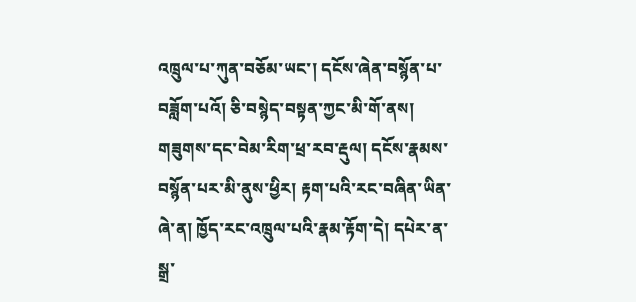འཁྲུལ་པ་ཀུན་བཅོམ་ཡང་། དངོས་ཞེན་བསྙོན་པ་བཟློག་པའོ། ཅི་བསྙེད་བསྟན་ཀྱང་མི་གོ་ནས། གཟུགས་དང་བེམ་རིག་ཕྲ་རབ་རྡུལ། དངོས་རྣམས་བསྙོན་པར་མི་ནུས་ཕྱིར། རྟག་པའི་རང་བཞིན་ཡིན་ཞེ་ན། ཁྱོད་རང་འཁྲུལ་པའི་རྣམ་རྟོག་དེ། དཔེར་ན་སྒྲ་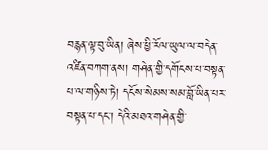བརྙན་ལྟ་བུ་ཡིན། ཞེས་ཕྱི་རོལ་ཡུལ་ལ་བདེན་འཛིན་བཀག་ནས། གཤེན་གྱི་དགོངས་པ་བསྟན་པ་ལ་གཉིས་ཏེ། དངོས་སེམས་སམ་བློ་ཡིན་པར་བསྟན་པ་དང་། དེའི་མཐའ་གཤེན་གྱི་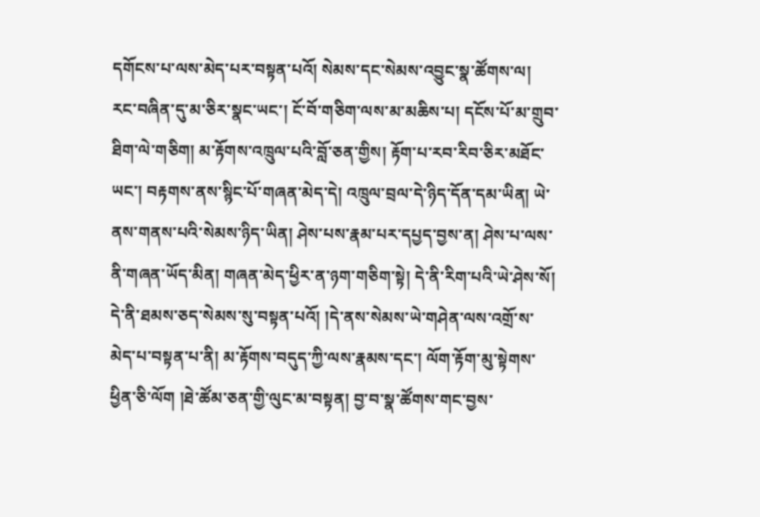དགོངས་པ་ལས་མེད་པར་བསྟན་པའོ། སེམས་དང་སེམས་འབྱུང་སྣ་ཚོགས་ལ། རང་བཞིན་དུ་མ་ཅིར་སྣང་ཡང་། ངོ་བོ་གཅིག་ལས་མ་མཆིས་པ། དངོས་པོ་མ་གྲུབ་ཐིག་ལེ་གཅིག། མ་རྟོགས་འཁྲུལ་པའི་བློ་ཅན་གྱིས། རྟོག་པ་རབ་རིབ་ཅིར་མཐོང་ཡང་། བརྟགས་ནས་སྙིང་པོ་གཞན་མེད་དེ། འཁྲུལ་བྲལ་དེ་ཉིད་དོན་དམ་ཡིན། ཡེ་ནས་གནས་པའི་སེམས་ཉིད་ཡིན། ཤེས་པས་རྣམ་པར་དཔྱད་བྱས་ན། ཤེས་པ་ལས་ནི་གཞན་ཡོད་མིན། གཞན་མེད་ཕྱིར་ན་ཉག་གཅིག་སྟེ། དེ་ནི་རིག་པའི་ཡེ་ཤེས་སོ། དེ་ནི་ཐམས་ཅད་སེམས་སུ་བསྟན་པའོ། །དེ་ནས་སེམས་ཡེ་གཤེན་ལས་འགྲོ་ས་མེད་པ་བསྟན་པ་ནི། མ་རྟོགས་བདུད་ཀྱི་ལས་རྣམས་དང་། ལོག་རྟོག་མུ་སྟེགས་ཕྱིན་ཅི་ལོག །ཐེ་ཚོམ་ཅན་གྱི་ལུང་མ་བསྟན། བྱ་བ་སྣ་ཚོགས་གང་བྱས་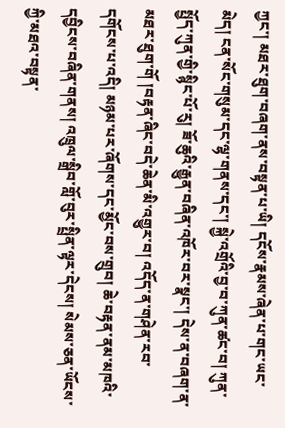ཀྱང་། མཐར་ཐུག་བཞག་ནས་བསྟན་པ་ཡི། དངོས་རྣམས་ཞེན་པ་གང་ཡང་མེད། ངན་སོང་གསུམ་དང་ལྷ་གནས་དང་། སྐྱེ་འགྲོའི་བྱ་བ་ཀུན་ཚང་བ། ཀུན་སྤྱོད་ཀུན་གྱི་སྙིང་པོ་རུ། ཟོ་ཆུའི་རྒྱུན་བཞིན་འཁོར་བར་སྣང་། དེས་ན་བཞག་ན་མཐར་ཐུག་གོ །བརྟན་ཞིང་བདེ་ཆེན་མི་འགྱུར་བ། འདོད་ན་གཤེན་རབ་དགོངས་པ་འདི། མཉམ་པར་ཞོགས་དང་མྱོང་བས་གྲུབ། ཆེ་བརྟན་ནམ་མཁའི་དབྱིངས་བཞིན་གནས། འཁྲུལ་སྒྲིབ་གློ་བུར་སྤྲིན་ལྟར་དེངས། སེམས་ཅན་ཡོངས་ཀྱི་མཐའ་བསྟན་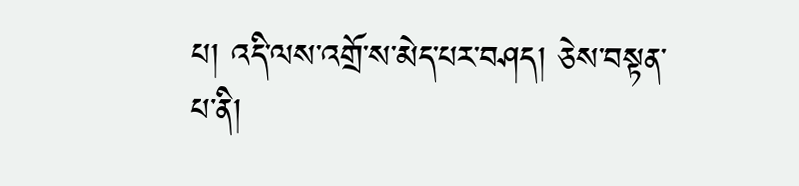པ། འདི་ལས་འགྲོ་ས་མེད་པར་བཤད། ཅེས་བསྟན་པ་ནི།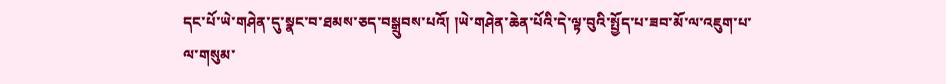དང་པོ་ཡེ་གཤེན་དུ་སྣང་བ་ཐམས་ཅད་བསྒྲུབས་པའོ། །ཡེ་གཤེན་ཆེན་པོའི་དེ་ལྟ་བུའི་སྤྱོད་པ་ཟབ་མོ་ལ་འཇུག་པ་ལ་གསུམ་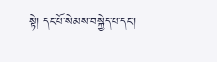སྟེ། དང་པོ་སེམས་བསྐྱེད་པ་དང་།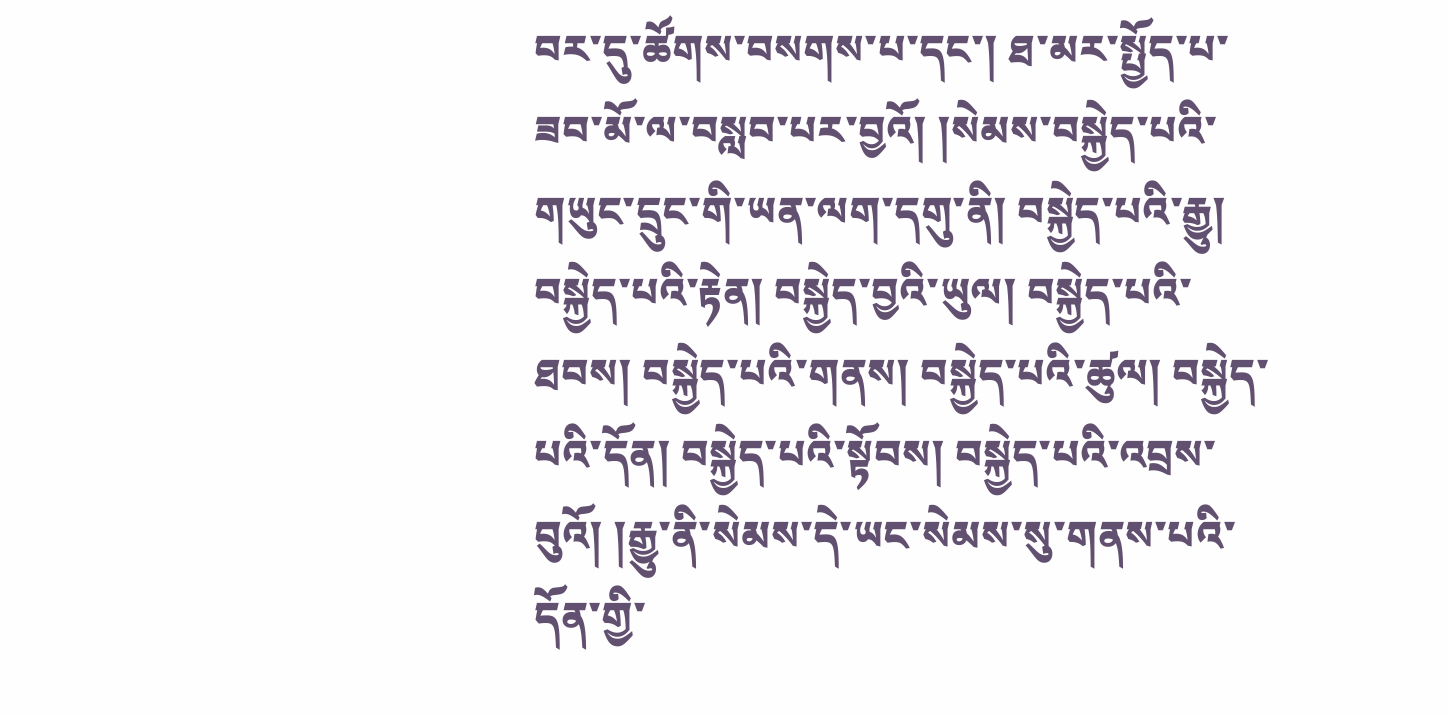བར་དུ་ཚོགས་བསགས་པ་དང་། ཐ་མར་སྤྱོད་པ་ཟབ་མོ་ལ་བསླབ་པར་བྱའོ། །སེམས་བསྐྱེད་པའི་གཡུང་དྲུང་གི་ཡན་ལག་དགུ་ནི། བསྐྱེད་པའི་རྒྱུ། བསྐྱེད་པའི་རྟེན། བསྐྱེད་བྱའི་ཡུལ། བསྐྱེད་པའི་ཐབས། བསྐྱེད་པའི་གནས། བསྐྱེད་པའི་ཚུལ། བསྐྱེད་པའི་དོན། བསྐྱེད་པའི་སྟོབས། བསྐྱེད་པའི་འབྲས་བུའོ། །རྒྱུ་ནི་སེམས་དེ་ཡང་སེམས་སུ་གནས་པའི་དོན་གྱི་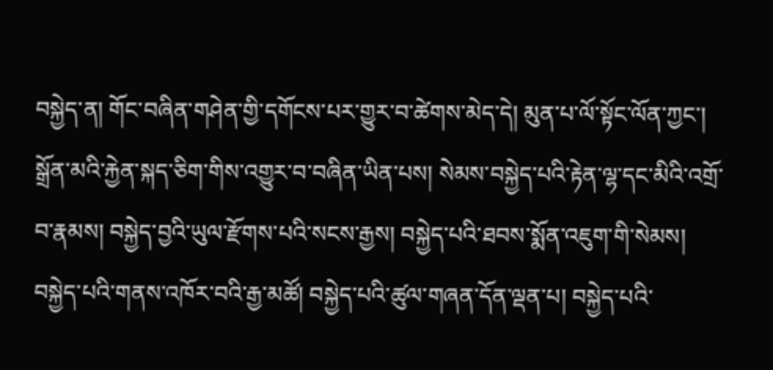བསྐྱེད་ན། གོང་བཞིན་གཤེན་གྱི་དགོངས་པར་གྱུར་བ་ཚེགས་མེད་དེ། མུན་པ་ལོ་སྟོང་ལོན་ཀྱང་། སྒྲོན་མའི་རྐྱེན་སྐད་ཅིག་གིས་འགྱུར་བ་བཞིན་ཡིན་པས། སེམས་བསྐྱེད་པའི་རྟེན་ལྷ་དང་མིའི་འགྲོ་བ་རྣམས། བསྐྱེད་བྱའི་ཡུལ་རྫོགས་པའི་སངས་རྒྱས། བསྐྱེད་པའི་ཐབས་སྨོན་འཇུག་གི་སེམས། བསྐྱེད་པའི་གནས་འཁོར་བའི་རྒྱ་མཚོ། བསྐྱེད་པའི་ཚུལ་གཞན་དོན་ལྡན་པ། བསྐྱེད་པའི་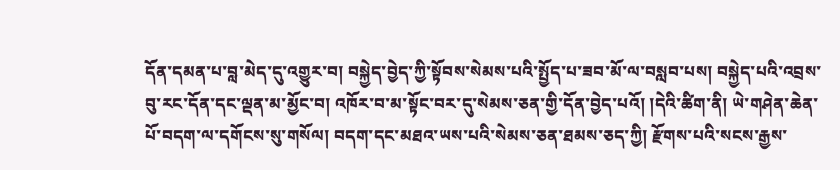དོན་དམན་པ་བླ་མེད་དུ་འགྱུར་བ། བསྐྱེད་བྱེད་ཀྱི་སྟོབས་སེམས་པའི་སྤྱོད་པ་ཟབ་མོ་ལ་བསླབ་པས། བསྐྱེད་པའི་འབྲས་བུ་རང་དོན་དང་ལྡན་མ་མྱོང་བ། འཁོར་བ་མ་སྟོང་བར་དུ་སེམས་ཅན་གྱི་དོན་བྱེད་པའོ། །དེའི་ཚིག་ནི། ཡེ་གཤེན་ཆེན་པོ་བདག་ལ་དགོངས་སུ་གསོལ། བདག་དང་མཐའ་ཡས་པའི་སེམས་ཅན་ཐམས་ཅད་ཀྱི། རྫོགས་པའི་སངས་རྒྱས་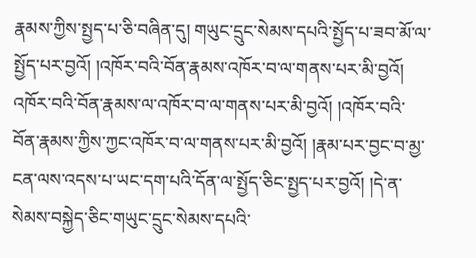རྣམས་ཀྱིས་སྤྱད་པ་ཅི་བཞིན་དུ། གཡུང་དྲུང་སེམས་དཔའི་སྤྱོད་པ་ཟབ་མོ་ལ་སྤྱོད་པར་བྱའོ། །འཁོར་བའི་བོན་རྣམས་འཁོར་བ་ལ་གནས་པར་མི་བྱའོ། འཁོར་བའི་བོན་རྣམས་ལ་འཁོར་བ་ལ་གནས་པར་མི་བྱའོ། །འཁོར་བའི་བོན་རྣམས་ཀྱིས་ཀྱང་འཁོར་བ་ལ་གནས་པར་མི་བྱའོ། །རྣམ་པར་བྱང་བ་མྱ་ངན་ལས་འདས་པ་ཡང་དག་པའི་དོན་ལ་སྤྱོད་ཅིང་སྤྱད་པར་བྱའོ། །དེ་ན་སེམས་བསྐྱེད་ཅིང་གཡུང་དྲུང་སེམས་དཔའི་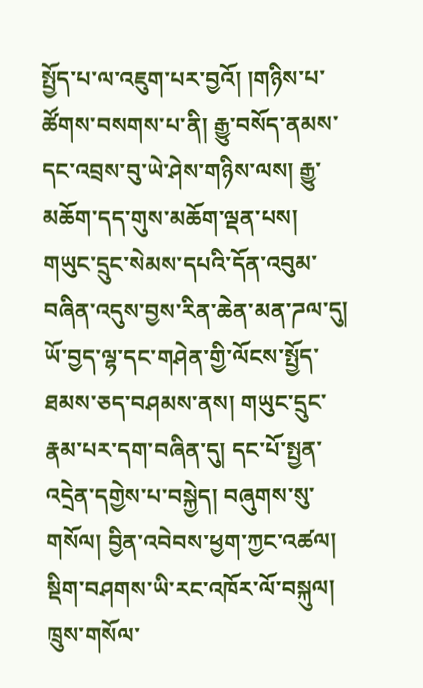སྤྱོད་པ་ལ་འཇུག་པར་བྱའོ། །གཉིས་པ་ཚོགས་བསགས་པ་ནི། རྒྱུ་བསོད་ནམས་དང་འབྲས་བུ་ཡེ་ཤེས་གཉིས་ལས། རྒྱུ་མཆོག་དད་གུས་མཆོག་ལྡན་པས། གཡུང་དྲུང་སེམས་དཔའི་དོན་འབུམ་བཞིན་འདུས་བྱས་རིན་ཆེན་མན་ཌལ་དུ། ཡོ་བྱད་ལྷ་དང་གཤེན་གྱི་ལོངས་སྤྱོད་ཐམས་ཅད་བཤམས་ནས། གཡུང་དྲུང་རྣམ་པར་དག་བཞིན་དུ། དང་པོ་སྤྱན་འདྲེན་དགྱེས་པ་བསྐྱེད། བཞུགས་སུ་གསོལ། བྱིན་འབེབས་ཕྱག་ཀྱང་འཚལ། སྡིག་བཤགས་ཡི་རང་འཁོར་ལོ་བསྐུལ། ཁྲུས་གསོལ་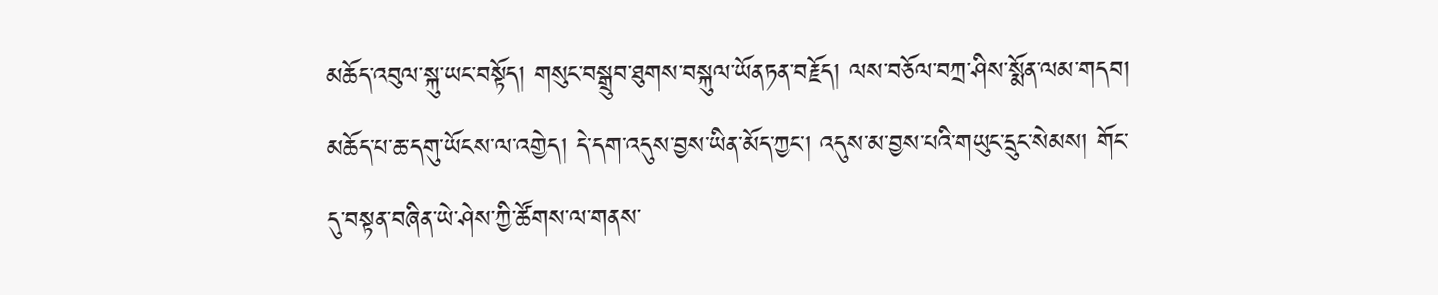མཆོད་འབུལ་སྐུ་ཡང་བསྟོད། གསུང་བསྒྲུབ་ཐུགས་བསྐུལ་ཡོནཏན་བརྗོད། ལས་བཅོལ་བཀྲ་ཤིས་སྨོན་ལམ་གདབ། མཆོད་པ་ཆ་དགུ་ཡོངས་ལ་འགྱེད། དེ་དག་འདུས་བྱས་ཡིན་མོད་ཀྱང་། འདུས་མ་བྱས་པའི་གཡུང་དྲུང་སེམས། གོང་དུ་བསྟན་བཞིན་ཡེ་ཤེས་ཀྱི་ཚོགས་ལ་གནས་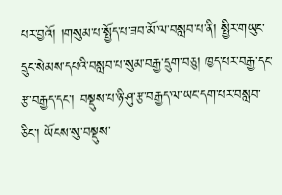པར་བྱའོ། །གསུམ་པ་སྤྱོད་པ་ཟབ་མོ་ལ་བསླབ་པ་ནི། སྤྱིར་གཡུང་དྲུང་སེམས་དཔའི་བསླབ་པ་སུམ་བརྒྱ་དྲུག་བཅུ། ཁྱད་པར་བརྒྱ་དང་རྩ་བརྒྱད་དང་། བསྡུས་པ་ཉི་ཤུ་རྩ་བརྒྱད་ལ་ཡང་དག་པར་བསླབ་ཅིང་། ཡོངས་སུ་བསྡུས་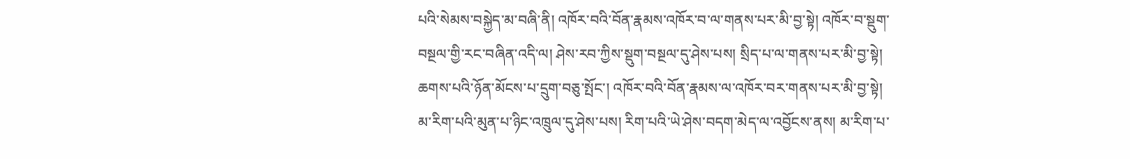པའི་སེམས་བསྐྱེད་མ་བཞི་ནི། འཁོར་བའི་བོན་རྣམས་འཁོར་བ་ལ་གནས་པར་མི་བྱ་སྟེ། འཁོར་བ་སྡུག་བསྔལ་གྱི་རང་བཞིན་འདི་ལ། ཤེས་རབ་ཀྱིས་སྡུག་བསྔལ་དུ་ཤེས་པས། སྲིད་པ་ལ་གནས་པར་མི་བྱ་སྟེ། ཆགས་པའི་ཉོན་མོངས་པ་དྲུག་བཅུ་སྤོང་། འཁོར་བའི་བོན་རྣམས་ལ་འཁོར་བར་གནས་པར་མི་བྱ་སྟེ། མ་རིག་པའི་མུན་པ་ཉིང་འཁྲུལ་དུ་ཤེས་པས། རིག་པའི་ཡེ་ཤེས་བདག་མེད་ལ་འབྱོངས་ནས། མ་རིག་པ་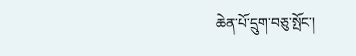ཆེན་པོ་དྲུག་བཅུ་སྤོང་།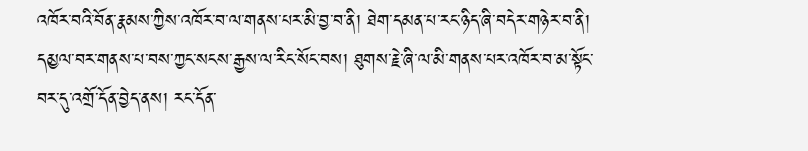འཁོར་བའི་བོན་རྣམས་ཀྱིས་འཁོར་བ་ལ་གནས་པར་མི་བྱ་བ་ནི། ཐེག་དམན་པ་རང་ཉིད་ཞི་བདེར་གཉེར་བ་ནི། དམྱལ་བར་གནས་པ་བས་ཀྱང་སངས་རྒྱས་ལ་རིང་སོང་བས། ཐུགས་རྗེ་ཞི་ལ་མི་གནས་པར་འཁོར་བ་མ་སྟོང་བར་དུ་འགྲོ་དོན་བྱེད་ནས། རང་དོན་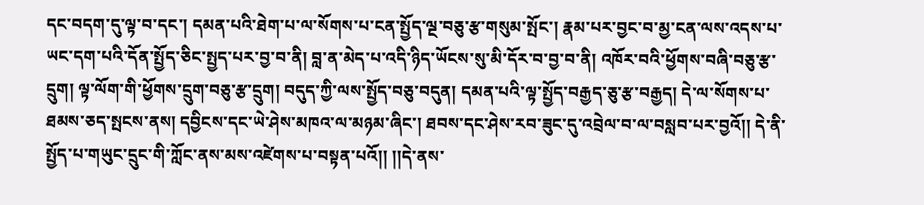དང་བདག་དུ་ལྟ་བ་དང་། དམན་པའི་ཐེག་པ་ལ་སོགས་པ་ངན་སྤྱོད་ལྔ་བཅུ་རྩ་གསུམ་སྤོང་། རྣམ་པར་བྱང་བ་མྱ་ངན་ལས་འདས་པ་ཡང་དག་པའི་དོན་སྤྱོད་ཅིང་སྤྱད་པར་བྱ་བ་ནི། བླ་ན་མེད་པ་འདི་ཉིད་ཡོངས་སུ་མི་དོར་བ་བྱ་བ་ནི། འཁོར་བའི་ཕྱོགས་བཞི་བཅུ་རྩ་དྲུག། ལྟ་ལོག་གི་ཕྱོགས་དྲུག་བཅུ་རྩ་དྲུག། བདུད་ཀྱི་ལས་སྤྱོད་བཅུ་བདུན། དམན་པའི་ལྟ་སྤྱོད་བརྒྱད་ཅུ་རྩ་བརྒྱད། དེ་ལ་སོགས་པ་ཐམས་ཅད་སྤངས་ནས། དབྱིངས་དང་ཡེ་ཤེས་མཁའ་ལ་མཉམ་ཞིང་། ཐབས་དང་ཤེས་རབ་ཟུང་དུ་འབྲེལ་བ་ལ་བསླབ་པར་བྱའོ།། དེ་ནི་སྤྱོད་པ་གཡུང་དྲུང་གི་ཀློང་ནས་མས་འཛེགས་པ་བསྟན་པའོ།། །།དེ་ནས་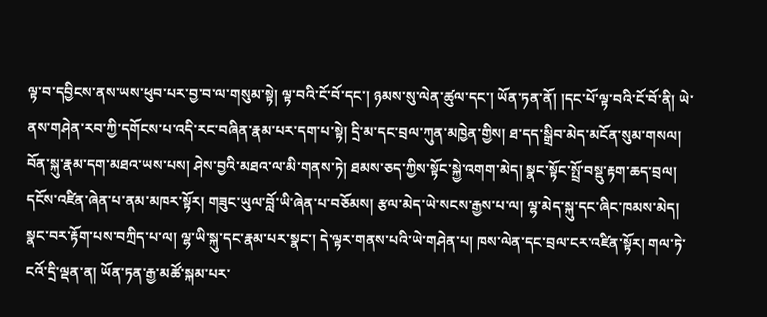ལྟ་བ་དབྱིངས་ནས་ཡས་ཕུབ་པར་བྱ་བ་ལ་གསུམ་སྟེ། ལྟ་བའི་ངོ་བོ་དང་། ཉམས་སུ་ལེན་ཚུལ་དང་། ཡོན་ཏན་ནོ། །དང་པོ་ལྟ་བའི་ངོ་བོ་ནི། ཡེ་ནས་གཤེན་རབ་ཀྱི་དགོངས་པ་འདི་རང་བཞིན་རྣམ་པར་དག་པ་སྟེ། དྲི་མ་དང་བྲལ་ཀུན་མཁྱེན་གྱིས། ཐ་དད་སྒྲིབ་མེད་མངོན་སུམ་གསལ། བོན་སྐུ་རྣམ་དག་མཐའ་ཡས་པས། ཤེས་བྱའི་མཐའ་ལ་མི་གནས་ཏེ། ཐམས་ཅད་ཀྱིས་སྟོང་སྐྱེ་འགག་མེད། སྣང་སྟོང་སྤྲོ་བསྡུ་རྟག་ཆད་བྲལ། དངོས་འཛིན་ཞེན་པ་ནམ་མཁར་སྟོར། གཟུང་ཡུལ་བློ་ཡི་ཞེན་པ་བཅོམས། རྩལ་མེད་ཡེ་སངས་རྒྱས་པ་ལ། ལྷ་མེད་སྐུ་དང་ཞིང་ཁམས་མེད། སྣང་བར་རྟོག་པས་བཀྲིད་པ་ལ། ལྷ་ཡི་སྐུ་དང་རྣམ་པར་སྣང་། དེ་ལྟར་གནས་པའི་ཡེ་གཤེན་པ། ཁས་ལེན་དང་བྲལ་ངར་འཛིན་སྟོར། གལ་ཏེ་ངའོ་དྲི་ལྡན་ན། ཡོན་ཏན་རྒྱ་མཚོ་སྐམ་པར་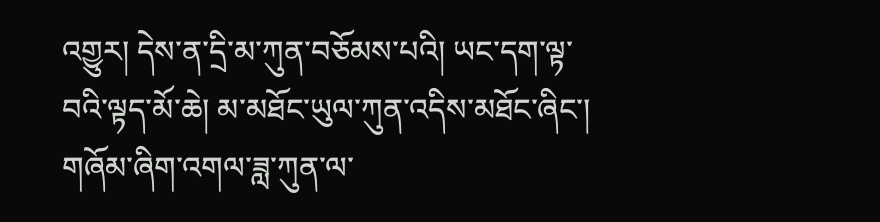འགྱུར། དེས་ན་དྲི་མ་ཀུན་བཅོམས་པའི། ཡང་དག་ལྟ་བའི་ལྟད་མོ་ཆེ། མ་མཐོང་ཡུལ་ཀུན་འདིས་མཐོང་ཞིང་། གཞོམ་ཞིག་འགལ་ཟླ་ཀུན་ལ་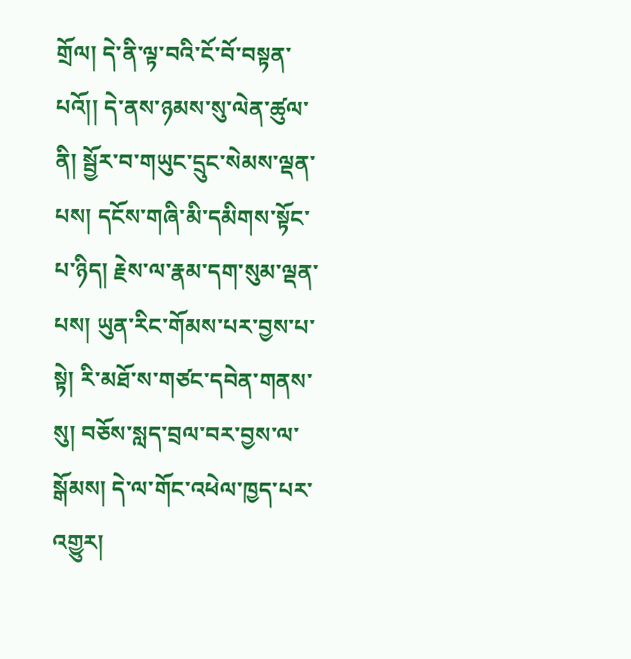གྲོལ། དེ་ནི་ལྟ་བའི་ངོ་བོ་བསྟན་པའོ།། དེ་ནས་ཉམས་སུ་ལེན་ཚུལ་ནི། སྦྱོར་བ་གཡུང་དྲུང་སེམས་ལྡན་པས། དངོས་གཞི་མི་དམིགས་སྟོང་པ་ཉིད། རྗེས་ལ་རྣམ་དག་སུམ་ལྡན་པས། ཡུན་རིང་གོམས་པར་བྱས་པ་སྟེ། རི་མཐོ་ས་གཙང་དབེན་གནས་སུ། བཅོས་སླད་བྲལ་བར་བྱས་ལ་སྒོམས། དེ་ལ་གོང་འཕེལ་ཁྱད་པར་འགྱུར།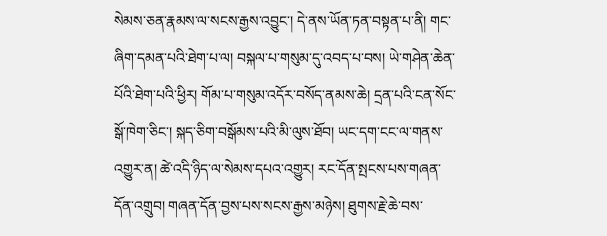སེམས་ཅན་རྣམས་ལ་སངས་རྒྱས་འབྱུང་། དེ་ནས་ཡོན་ཏན་བསྟན་པ་ནི། གང་ཞིག་དམན་པའི་ཐེག་པ་ལ། བསྐལ་པ་གསུམ་དུ་འབད་པ་བས། ཡེ་གཤེན་ཆེན་པོའི་ཐེག་པའི་ཕྱིར། གོམ་པ་གསུམ་འདོར་བསོད་ནམས་ཆེ། དྲན་པའི་ངན་སོང་སྒོ་ཁེག་ཅིང་། སྐད་ཅིག་བསྒོམས་པའི་མི་ལུས་ཐོབ། ཡང་དག་ངང་ལ་གནས་འགྱུར་ན། ཚེ་འདི་ཉིད་ལ་སེམས་དཔའ་འགྱུར། རང་དོན་སྤངས་པས་གཞན་དོན་འགྲུབ། གཞན་དོན་བྱས་པས་སངས་རྒྱས་མཉེས། ཐུགས་རྗེ་ཆེ་བས་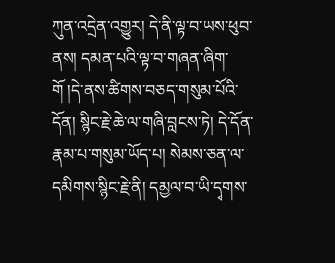ཀུན་འདྲེན་འགྱུར། དེ་ནི་ལྟ་བ་ཡས་ཕུབ་ནས། དམན་པའི་ལྟ་བ་གཞན་ཞིག་གོ །དེ་ནས་ཚིགས་བཅད་གསུམ་པོའི་དོན། སྙིང་རྗེ་ཆེ་ལ་གཞི་བླངས་ཏེ། དེ་དོན་རྣམ་པ་གསུམ་ཡོད་པ། སེམས་ཅན་ལ་དམིགས་སྙིང་རྗེ་ནི། དམྱལ་བ་ཡི་དྭགས་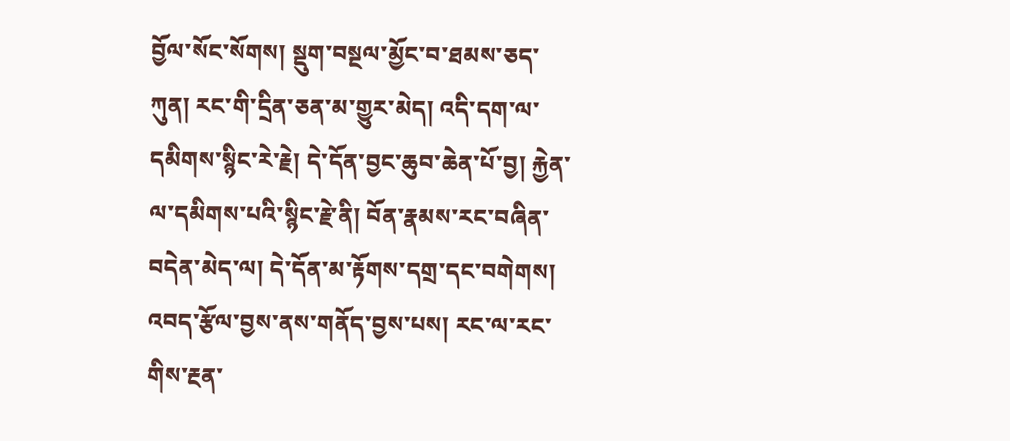བྱོལ་སོང་སོགས། སྡུག་བསྔལ་མྱོང་བ་ཐམས་ཅད་ཀུན། རང་གི་དྲིན་ཅན་མ་གྱུར་མེད། འདི་དག་ལ་དམིགས་སྙིང་རེ་རྗེ། དེ་དོན་བྱང་ཆུབ་ཆེན་པོ་བྱ། རྐྱེན་ལ་དམིགས་པའི་སྙིང་རྗེ་ནི། བོན་རྣམས་རང་བཞིན་བདེན་མེད་ལ། དེ་དོན་མ་རྟོགས་དགྲ་དང་བགེགས། འབད་རྩོལ་བྱས་ནས་གནོད་བྱས་པས། རང་ལ་རང་གིས་རྔན་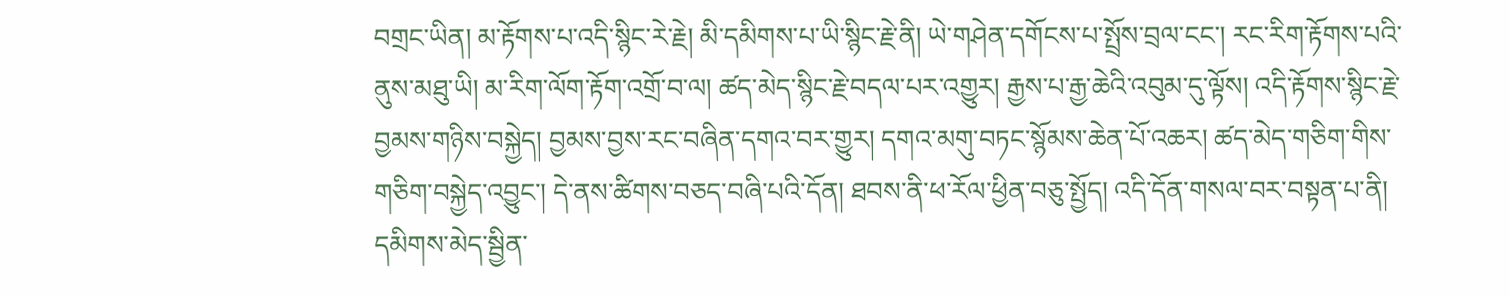བགྲང་ཡིན། མ་རྟོགས་པ་འདི་སྙིང་རེ་རྗེ། མི་དམིགས་པ་ཡི་སྙིང་རྗེ་ནི། ཡེ་གཤེན་དགོངས་པ་སྤྲོས་བྲལ་ངང་། རང་རིག་རྟོགས་པའི་ནུས་མཐུ་ཡི། མ་རིག་ལོག་རྟོག་འགྲོ་བ་ལ། ཚད་མེད་སྙིང་རྗེ་བདལ་པར་འགྱུར། རྒྱས་པ་རྒྱ་ཆེའི་འབུམ་དུ་ལྟོས། འདི་རྟོགས་སྙིང་རྗེ་བྱམས་གཉིས་བསྐྱེད། བྱམས་བྱས་རང་བཞིན་དགའ་བར་གྱུར། དགའ་མགུ་བཏང་སྙོམས་ཆེན་པོ་འཆར། ཚད་མེད་གཅིག་གིས་གཅིག་བསྐྱེད་འབྱུང་། དེ་ནས་ཚིགས་བཅད་བཞི་པའི་དོན། ཐབས་ནི་ཕ་རོལ་ཕྱིན་བཅུ་སྤྱོད། འདི་དོན་གསལ་བར་བསྟན་པ་ནི། དམིགས་མེད་སྦྱིན་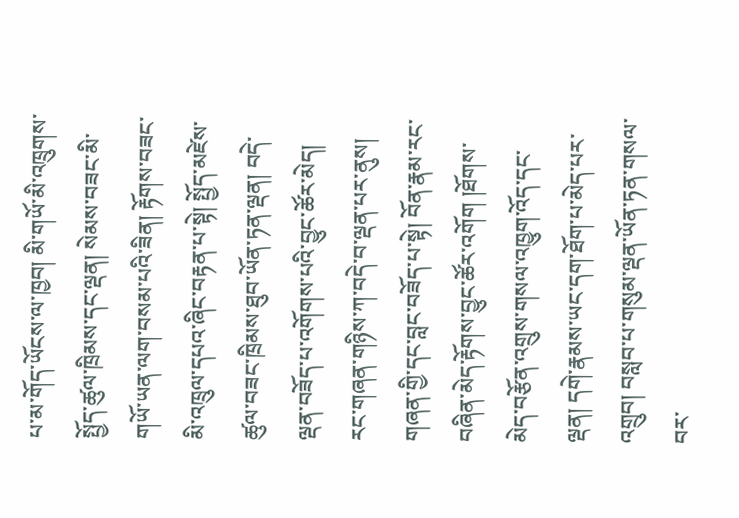པ་མ་གོད་ཡོངས་ལ་ཁྱབ། མི་གཡོ་མི་འཁྲུགས་སྤྱོད་ཚུལ་ཁྲིམས་དང་ལྡན། སེམས་བཟང་མི་གཡོ་ཡན་ལག་བསམ་པའི་ཟིན། རྟོགས་བཟང་མི་འཁྲུལ་དཔའ་ཞིང་བརྟན་པ་སྟེ། སྤྱོད་མཛེས་ཚུལ་བཟང་ཁྲིམས་ཐུབ་ཡོན་ཏན་ལྡན། བདེ་ལྡན་བཟོད་པ་འགོགས་པའི་བྱུང་ཚོར་མེད། རང་གཞན་གཉིས་ཀ་བདེ་བ་ལྡན་པར་ནུས། གཞན་གྱི་དང་བླང་བཟོད་པ་སྟེ། བོན་རྣམ་རང་བཞིན་མེད་རྟོགས་བྱུང་ཚོར་འགོག །ཐོགས་མེད་བརྩོན་འགྲུས་གསལ་འཁྱུག་འོད་དང་ལྡན། དགེ་རྣམས་ཡང་དག་ཐོག་པ་མེད་པར་འགྲུབ། བསླབ་པ་གསུམ་ལྡན་ཡོན་ཏན་གསལ་བར་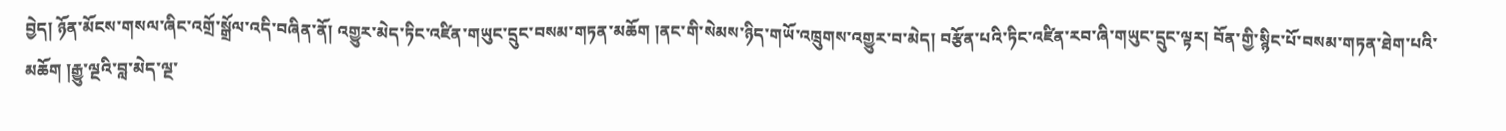བྱེད། ཉོན་མོངས་གསལ་ཞིང་འགྲོ་སྒྲོལ་འདི་བཞིན་ནོ། འགྱུར་མེད་ཏིང་འཛིན་གཡུང་དྲུང་བསམ་གཏན་མཆོག །ནང་གི་སེམས་ཉིད་གཡོ་འཁྲུགས་འགྱུར་བ་མེད། བརྩོན་པའི་ཏིང་འཛིན་རབ་ཞི་གཡུང་དྲུང་ལྟར། བོན་གྱི་སྙིང་པོ་བསམ་གཏན་ཐེག་པའི་མཆོག །རྒྱུ་ལྔའི་བླ་མེད་ལྔ་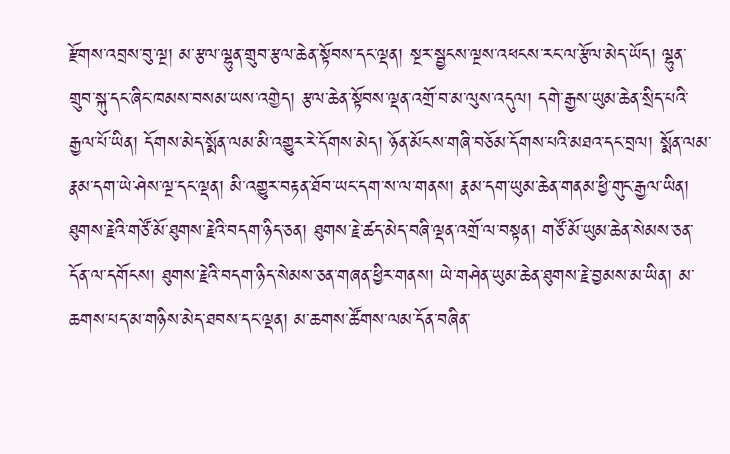རྫོགས་འབྲས་བུ་ལྔ། མ་རྩལ་ལྷུན་གྲུབ་རྩལ་ཆེན་སྟོབས་དང་ལྡན། སྔར་སྦྱངས་ལྔས་འཕངས་རང་ལ་རྩོལ་མེད་ཡོད། ལྷུན་གྲུབ་སྐུ་དང་ཞིང་ཁམས་བསམ་ཡས་འགྱེད། རྩལ་ཆེན་སྟོབས་ལྡན་འགྲོ་བ་མ་ལུས་འདུལ། དགེ་རྒྱས་ཡུམ་ཆེན་སྲིད་པའི་རྒྱལ་པོ་ཡིན། དོགས་མེད་སྨོན་ལམ་མི་འགྱུར་རེ་དོགས་མེད། ཉོན་མོངས་གཞི་བཅོམ་དོགས་པའི་མཐའ་དང་བྲལ། སྨོན་ལམ་རྣམ་དག་ཡེ་ཤེས་ལྔ་དང་ལྡན། མི་འགྱུར་བརྟན་ཐོབ་ཡང་དག་ས་ལ་གནས། རྣམ་དག་ཡུམ་ཆེན་གནམ་ཕྱི་གུང་རྒྱལ་ཡིན། ཐུགས་རྗེའི་གཙོ་མོ་ཐུགས་རྗེའི་བདག་ཉིད་ཅན། ཐུགས་རྗེ་ཚད་མེད་བཞི་ལྡན་འགྲོ་ལ་བསྟན། གཙོ་མོ་ཡུམ་ཆེན་སེམས་ཅན་དོན་ལ་དགོངས། ཐུགས་རྗེའི་བདག་ཉིད་སེམས་ཅན་གཞན་ཕྱིར་གནས། ཡེ་གཤེན་ཡུམ་ཆེན་ཐུགས་རྗེ་བྱམས་མ་ཡིན། མ་ཆགས་པད་མ་གཉིས་མེད་ཐབས་དང་ལྡན། མ་ཆགས་ཚོགས་ལམ་དོན་བཞིན་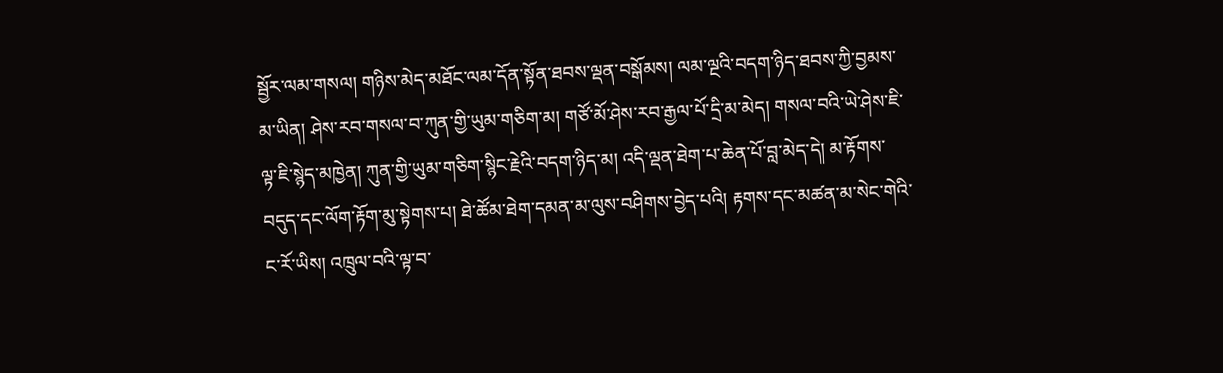སྦྱོར་ལམ་གསལ། གཉིས་མེད་མཐོང་ལམ་དོན་སྟོན་ཐབས་ལྡན་བསྒོམས། ལམ་ལྔའི་བདག་ཉིད་ཐབས་ཀྱི་བྱམས་མ་ཡིན། ཤེས་རབ་གསལ་བ་ཀུན་གྱི་ཡུམ་གཅིག་མ། གཙོ་མོ་ཤེས་རབ་རྒྱལ་པོ་དྲི་མ་མེད། གསལ་བའི་ཡེ་ཤེས་ཇི་ལྟ་ཇི་སྙེད་མཁྱེན། ཀུན་གྱི་ཡུམ་གཅིག་སྙིང་རྗེའི་བདག་ཉིད་མ། འདི་ལྡན་ཐེག་པ་ཆེན་པོ་བླ་མེད་དེ། མ་རྟོགས་བདུད་དང་ལོག་རྟོག་མུ་སྟེགས་པ། ཐེ་ཚོམ་ཐེག་དམན་མ་ལུས་བཤིགས་བྱེད་པའི། རྟགས་དང་མཚན་མ་སེང་གེའི་ང་རོ་ཡིས། འཁྲུལ་བའི་ལྟ་བ་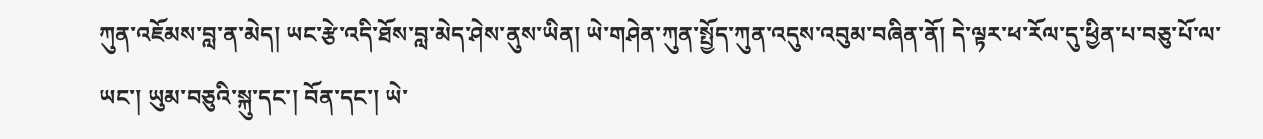ཀུན་འཇོམས་བླ་ན་མེད། ཡང་རྩེ་འདི་ཐོས་བླ་མེད་ཤེས་ནུས་ཡིན། ཡེ་གཤེན་ཀུན་སྤྱོད་ཀུན་འདུས་འབུམ་བཞིན་ནོ། དེ་ལྟར་ཕ་རོལ་དུ་ཕྱིན་པ་བཅུ་པོ་ལ་ཡང་། ཡུམ་བཅུའི་སྐུ་དང་། བོན་དང་། ཡེ་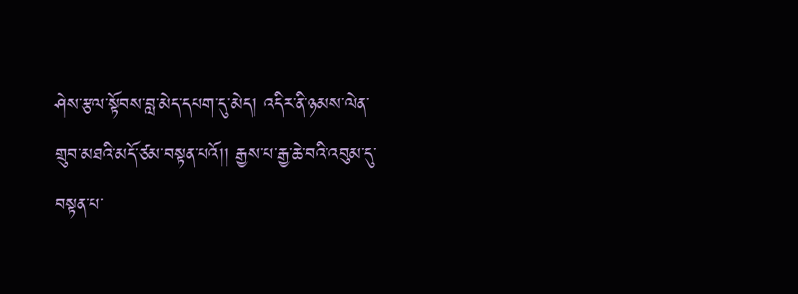ཤེས་རྩལ་སྟོབས་བླ་མེད་དཔག་དུ་མེད། འདིར་ནི་ཉམས་ལེན་གྲུབ་མཐའི་མདོ་ཙམ་བསྟན་པའོ།། རྒྱས་པ་རྒྱ་ཆེ་བའི་འབུམ་དུ་བསྟན་པ་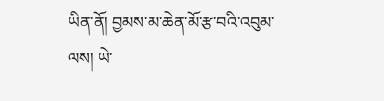ཡིན་ནོ། བྱམས་མ་ཆེན་མོ་རྩ་བའི་འབུམ་ལས། ཡེ་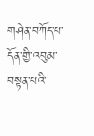གཤེན་བཀོད་པ་དོན་གྱི་འབུམ་བསྟན་པའི་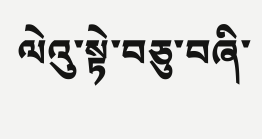ལེའུ་སྟེ་བཅུ་བཞི་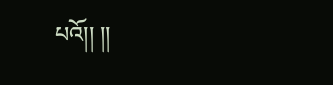པའོ།། །།